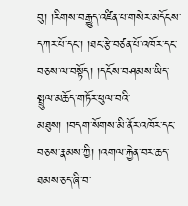བུ། །རིགས་བརྒྱུད་འཛིན་པ་གསེར་མདོངས་དཀར་པོ་དང་། །ཐང་རྩེ་བཙན་པོ་འཁོར་དང་བཅས་ལ་བསྟོད། །དངོས་བཤམས་ཡིད་སྤྲུལ་མཆོད་གཏོར་ཕུལ་བའི་མཐུས། །བདག་སོགས་མི་ནོར་འཁོར་དང་བཅས་རྣམས་ཀྱི། །འགལ་རྐྱེན་བར་ཆད་ཐམས་ཅད་ཞི་བ་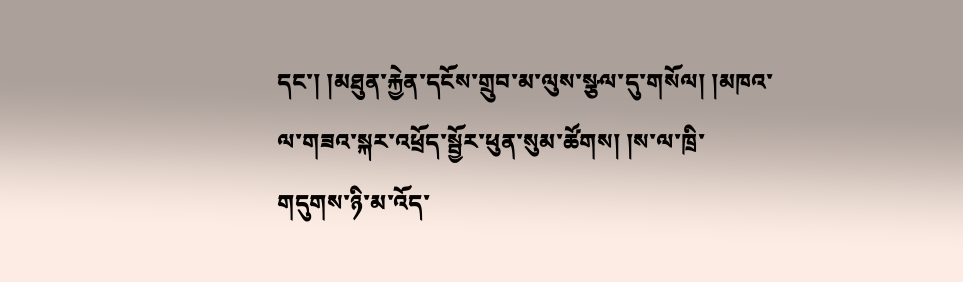དང་། །མཐུན་རྐྱེན་དངོས་གྲུབ་མ་ལུས་སྩལ་དུ་གསོལ། །མཁའ་ལ་གཟའ་སྐར་འཕྲོད་སྦྱོར་ཕུན་སུམ་ཚོགས། །ས་ལ་ཁྲི་གདུགས་ཉི་མ་འོད་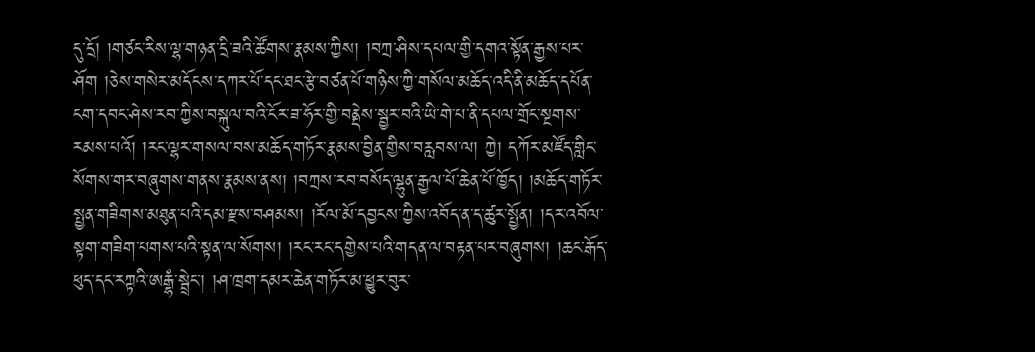དུ་དྲོ། །གཙང་རིས་ལྷ་གཉན་དྲི་ཟའི་ཚོགས་རྣམས་ཀྱིས། །བཀྲ་ཤིས་དཔལ་གྱི་དགའ་སྟོན་རྒྱས་པར་ཤོག །ཅེས་གསེར་མདོངས་དཀར་པོ་དང་ཐང་རྩེ་བཙན་པོ་གཉིས་ཀྱི་གསོལ་མཆོད་འདི་ནི་མཆོད་དཔོན་ངག་དབང་ཤེས་རབ་ཀྱིས་བསྐུལ་བའི་ངོར་ཟ་ཧོར་གྱི་བནྡེས་སྦྱར་བའི་ཡི་གེ་པ་ནི་དཔལ་གྲོང་སྔགས་རམས་པའོ། །རང་ལྷར་གསལ་བས་མཆོད་གཏོར་རྣམས་བྱིན་གྱིས་བརླབས་ལ། ཀྱེ། དཀོར་མཛོད་གླིང་སོགས་གར་བཞུགས་གནས་རྣམས་ནས། །བཀྲས་རབ་བསོད་ལྷུན་རྒྱལ་པོ་ཆེན་པོ་ཁྱོད། །མཆོད་གཏོར་སྤྱན་གཟིགས་མཐུན་པའི་དམ་རྫས་བཤམས། །རོལ་མོ་དབྱངས་ཀྱིས་འབོད་ན་ད་ཚུར་སྤྱོན། །དར་འབོལ་སྟག་གཟིག་པགས་པའི་སྟན་ལ་སོགས། །རང་རང་དགྱེས་པའི་གདན་ལ་བརྟན་པར་བཞུགས། །ཆང་རྒོད་ཕུད་དང་རཀྟའི་ཨརྒྷཾ་སྦྲེང་། །ཤ་ཁྲག་དམར་ཆེན་གཏོར་མ་ཕྱུར་བུར་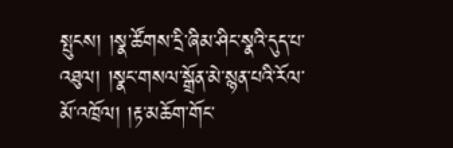སྤུངས། །སྣ་ཚོགས་དྲི་ཞིམ་ཤིང་སྣའི་དུད་པ་འཐུལ། །སྣང་གསལ་སྒྲོན་མེ་སྙན་པའི་རོལ་མོ་འཁྲོལ། །རྟ་མཆོག་གོང་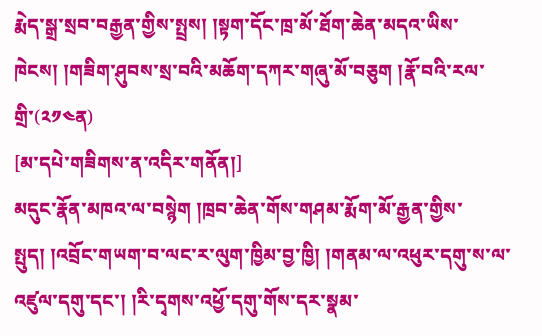རྨེད་སྒྲ་སྲབ་བརྒྱན་གྱིས་སྤྲས། །སྟག་དོང་ཁྲ་མོ་ཐོག་ཆེན་མདའ་ཡིས་ཁེངས། །གཟིག་ཤུབས་སྲ་བའི་མཆོག་དཀར་གཞུ་མོ་བཅུག །རྣོ་བའི་རལ་གྲི་(༢༡༤ན)
[མ་དཔེ་གཟིགས་ན་འདིར་གནོན།]
མདུང་རྣོན་མཁའ་ལ་བསྙེག །ཁྲབ་ཆེན་གོས་གཤམ་རྨོག་མོ་རྒྱན་གྱིས་སྤུད། །འབྲོང་གཡག་བ་ལང་ར་ལུག་ཁྱིམ་བྱ་ཁྱི། །གནམ་ལ་འཕུར་དགུ་ས་ལ་འཛུལ་དགུ་དང་། །རི་དྭགས་འཕྱོ་དགུ་གོས་དར་སྣམ་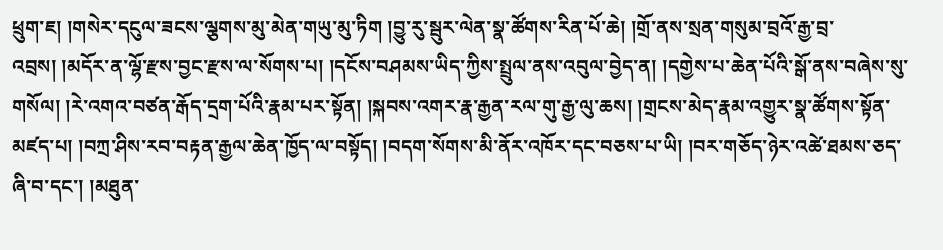ཕྲུག་ཇ། །གསེར་དངུལ་ཟངས་ལྕགས་མུ་མེན་གཡུ་མུ་ཏིག །བྱུ་རུ་སྦུར་ལེན་སྣ་ཚོགས་རིན་པོ་ཆེ། །གྲོ་ནས་སྲན་གསུམ་བྲའོ་རྒྱ་བྲ་འབྲས། །མདོར་ན་ལྷོ་རྫས་བྱང་རྫས་ལ་སོགས་པ། །དངོས་བཤམས་ཡིད་ཀྱིས་སྤྲུལ་ནས་འབུལ་བྱེད་ན། །དགྱེས་པ་ཆེན་པོའི་སྒོ་ནས་བཞེས་སུ་གསོལ། །རེ་འགའ་བཙན་རྒོད་དྲག་པོའི་རྣམ་པར་སྟོན། །སྐབས་འགར་རྣ་རྒྱན་རལ་གུ་རྒྱ་ལུ་ཆས། །གྲངས་མེད་རྣམ་འགྱུར་སྣ་ཚོགས་སྟོན་མཛད་པ། །བཀྲ་ཤིས་རབ་བརྟན་རྒྱལ་ཆེན་ཁྱོད་ལ་བསྟོད། །བདག་སོགས་མི་ནོར་འཁོར་དང་བཅས་པ་ཡི། །བར་གཅོད་ཉེར་འཚེ་ཐམས་ཅད་ཞི་བ་དང་། །མཐུན་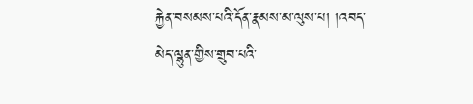རྐྱེན་བསམས་པའི་དོན་རྣམས་མ་ལུས་པ། །འབད་མེད་ལྷུན་གྱིས་གྲུབ་པའི་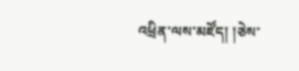འཕྲིན་ལས་མཛོད། །ཅེས་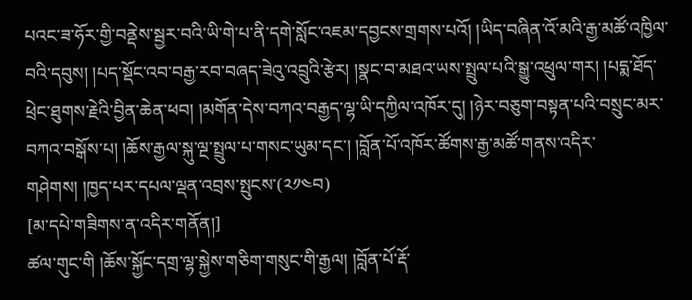པའང་ཟ་ཧོར་གྱི་བནྡེས་སྦྱར་བའི་ཡི་གེ་པ་ནི་དགེ་སློང་འཇམ་དབྱངས་གྲགས་པའོ། །ཡིད་བཞིན་འོ་མའི་རྒྱ་མཚོ་འཁྱིལ་བའི་དབུས། །པད་སྡོང་འབ་བརྒྱ་རབ་བཞད་ཟེའུ་འབྲུའི་རྩེར། །སྣང་བ་མཐའ་ཡས་སྤྲུལ་པའི་སྒྱུ་འཕྲུལ་གར། །པདྨ་ཐོད་ཕྲེང་ཐུགས་རྗེའི་བྱིན་ཆེན་ཕབ། །མགོན་དེས་བཀའ་བརྒྱད་ལྷ་ཡི་དཀྱིལ་འཁོར་དུ། །ཉེར་བཅུག་བསྟན་པའི་བསྲུང་མར་བཀའ་བསྒོས་པ། །ཆོས་རྒྱལ་སྐུ་ལྔ་སྤྲུལ་པ་གསང་ཡུམ་དང་། །བློན་པོ་འཁོར་ཚོགས་རྒྱ་མཚོ་གནས་འདིར་གཤེགས། །ཁྱད་པར་དཔལ་ལྡན་འབྲས་སྤུངས་(༢༡༤བ)
[མ་དཔེ་གཟིགས་ན་འདིར་གནོན།]
ཚལ་གུང་གི །ཆོས་སྐྱོང་དགྲ་ལྷ་སྐྱེས་གཅིག་གསུང་གི་རྒྱལ། །བློན་པོ་རྡོ་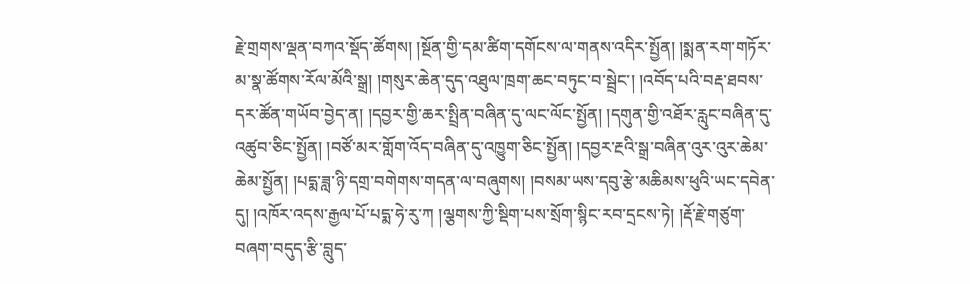རྗེ་གྲགས་ལྡན་བཀའ་སྡོད་ཚོགས། །སྔོན་གྱི་དམ་ཚིག་དགོངས་ལ་གནས་འདིར་སྤྱོན། །སྨན་རག་གཏོར་མ་སྣ་ཚོགས་རོལ་མོའི་སྒྲ། །གསུར་ཆེན་དུད་འཐུལ་ཁྲག་ཆང་བཏུང་བ་སྦྲེང་། །འབོད་པའི་བརྡ་ཐབས་དར་ཚོན་གཡོབ་བྱེད་ན། །དབྱར་གྱི་ཆར་སྤྲིན་བཞིན་དུ་ལང་ལོང་སྤྱོན། །དགུན་གྱི་འཐོར་རླུང་བཞིན་དུ་འཚུབ་ཅིང་སྤྱོན། །བཙོ་མར་གློག་འོད་བཞིན་དུ་འཁྱུག་ཅིང་སྤྱོན། །དབྱར་རྔའི་སྒྲ་བཞིན་འུར་འུར་ཆེམ་ཆེམ་སྤྱོན། །པདྨ་ཟླ་ཉི་དགྲ་བགེགས་གདན་ལ་བཞུགས། །བསམ་ཡས་དབུ་རྩེ་མཆིམས་ཕུའི་ཡང་དབེན་དུ། །འཁོར་འདས་རྒྱལ་པོ་པདྨ་ཧེ་རུ་ཀ །ལྕགས་ཀྱི་སྡིག་པས་སྲོག་སྙིང་རབ་དྲངས་ཏེ། །རྡོ་རྗེ་གཙུག་བཞག་བདུད་རྩི་བླུད་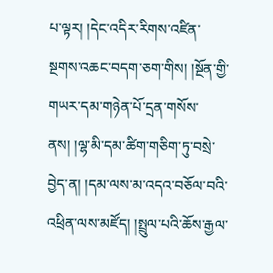པ་ལྟར། །དེང་འདིར་རིགས་འཛིན་སྔགས་འཆང་བདག་ཅག་གིས། །སྔོན་གྱི་གཡར་དམ་གཉེན་པོ་དྲན་གསོས་ནས། །ལྷ་མི་དམ་ཚིག་གཅིག་ཏུ་བསྲེ་བྱེད་ན། །དམ་ལས་མ་འདའ་བཅོལ་བའི་འཕྲིན་ལས་མཛོད། །སྤྲུལ་པའི་ཆོས་རྒྱལ་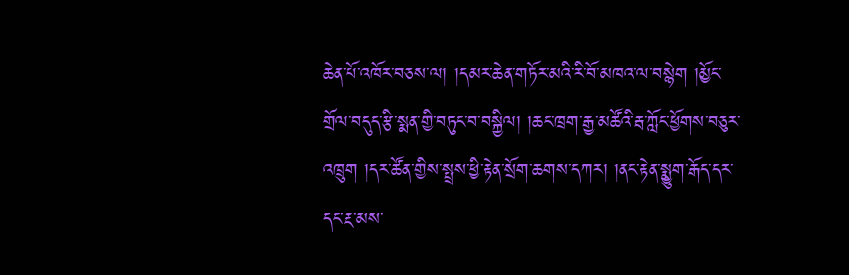ཆེན་པོ་འཁོར་བཅས་ལ། །དམར་ཆེན་གཏོར་མའི་རི་བོ་མཁའ་ལ་བསྙེག །མྱོང་གྲོལ་བདུད་རྩི་སྨན་གྱི་བཏུང་བ་བསྐྱིལ། །ཆང་ཁྲག་རྒྱ་མཚོའི་རྦ་ཀློང་ཕྱོགས་བཅུར་འཁྲུག །དར་ཚོན་གྱིས་སྤྲས་ཕྱི་རྟེན་སྲོག་ཆགས་དཀར། །ནང་རྟེན་སྨྱུག་རྒོད་དར་དང་རྔ་མས་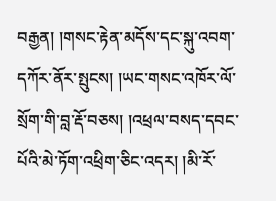བརྒྱན། །གསང་རྟེན་མདོས་དང་སྐུ་འབག་དཀོར་ནོར་སྤུངས། །ཡང་གསང་འཁོར་ལོ་སྲོག་གི་བླ་རྡོ་བཅས། །འཕྲལ་བསད་དབང་པོའི་མེ་ཏོག་འཕྲིག་ཅིང་འདར། །མི་རོ་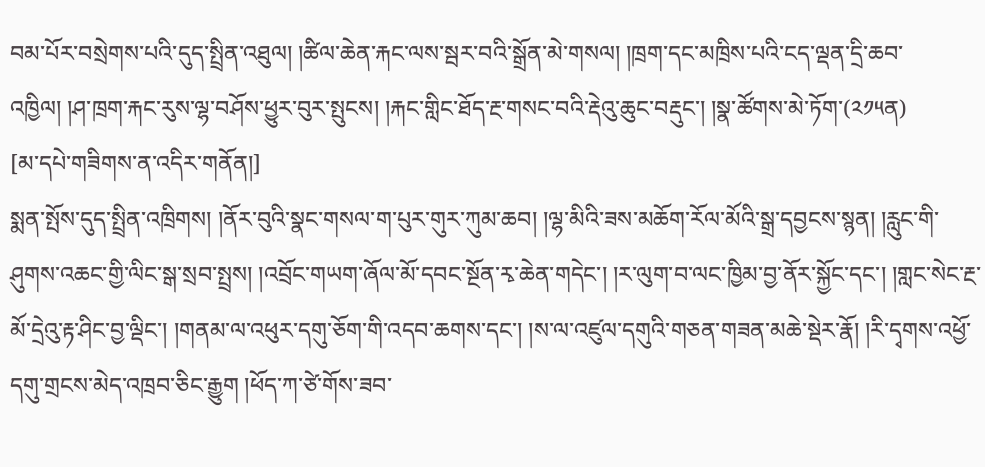བམ་པོར་བསྲེགས་པའི་དུད་སྤྲིན་འཐུལ། །ཚིལ་ཆེན་རྐང་ལས་སྦར་བའི་སྒྲོན་མེ་གསལ། །ཁྲག་དང་མཁྲིས་པའི་ངད་ལྡན་དྲི་ཆབ་འཁྱིལ། །ཤ་ཁྲག་རྐང་རུས་ལྷ་བཤོས་ཕྱུར་བུར་སྤུངས། །རྐང་གླིང་ཐོད་རྔ་གསང་བའི་རྡེའུ་ཆུང་བརྡུང་། །སྣ་ཚོགས་མེ་ཏོག་(༢༡༥ན)
[མ་དཔེ་གཟིགས་ན་འདིར་གནོན།]
སྨན་སྤོས་དུད་སྤྲིན་འཁྲིགས། །ནོར་བུའི་སྣང་གསལ་ག་པུར་གུར་ཀུམ་ཆབ། །ལྷ་མིའི་ཟས་མཆོག་རོལ་མོའི་སྒྲ་དབྱངས་སྙན། །རླུང་གི་ཤུགས་འཆང་གྱི་ལིང་སྒ་སྲབ་སྤྲས། །འབྲོང་གཡག་ཞོལ་མོ་དབང་སྔོན་རྭ་ཆེན་གདེང་། །ར་ལུག་བ་ལང་ཁྱིམ་བྱ་ནོར་སྐྱོང་དང་། །གླང་སེང་རྔ་མོ་དྲེའུ་རྟ་ཤིང་བྱ་ལྡིང་། །གནམ་ལ་འཕུར་དགུ་ཅོག་གི་འདབ་ཆགས་དང་། །ས་ལ་འཛུལ་དགུའི་གཅན་གཟན་མཆེ་སྡེར་རྣོ། །རི་དྭགས་འཕྱོ་དགུ་གྲངས་མེད་འཁྲབ་ཅིང་རྒྱུག །ཕོད་ཀ་ཙེ་གོས་ཟབ་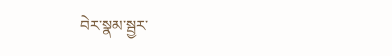བེར་སྣམ་སྦྱར་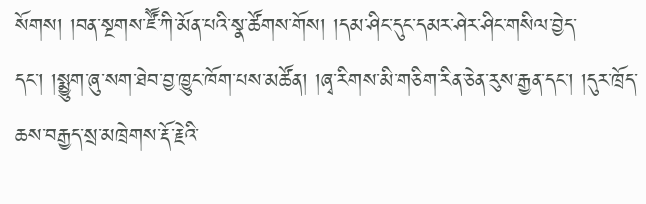སོགས། །བན་སྔགས་ཛཽ་ཀི་མོན་པའི་སྣ་ཚོགས་གོས། །དམ་ཤིང་དུང་དམར་ཤེར་ཤིང་གསིལ་བྱེད་དང་། །སྨྱུག་ཞུ་སག་ཐེབ་བྱ་ཁྱུང་ཁོག་པས་མཚོན། །ཞྭ་རིགས་མི་གཅིག་རིན་ཅེན་རུས་རྒྱན་དང་། །དུར་ཁྲོད་ཆས་བརྒྱད་སྲ་མཁྲེགས་རྡོ་རྗེའི་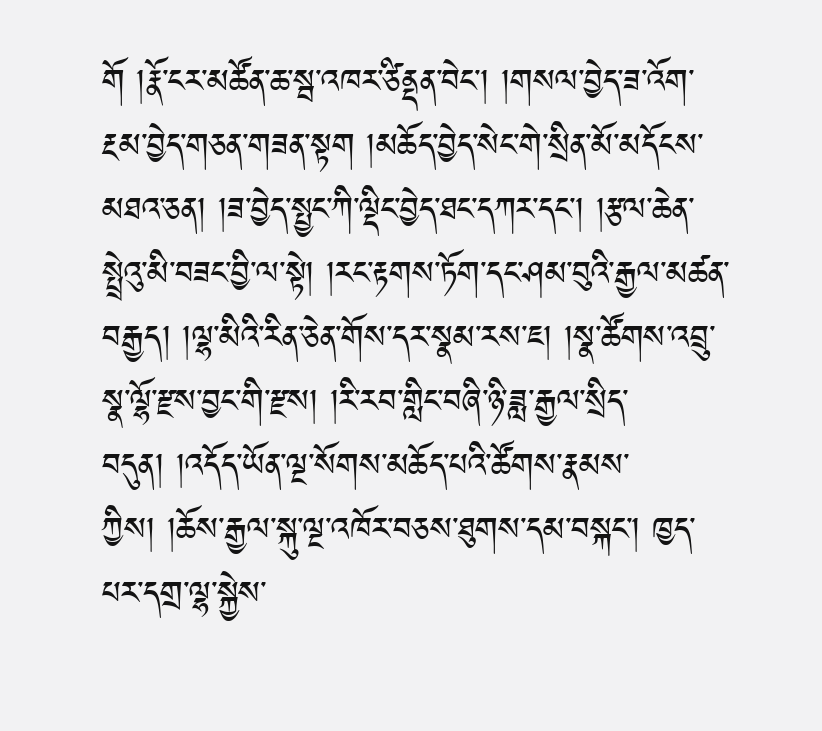གོ །རྣོ་ངར་མཚོན་ཆ་སྦ་འཁར་ཙིནྡན་བེང་། །གསལ་བྱེད་ཟ་འོག་རྔམ་བྱེད་གཅན་གཟན་སྟག །མཆོད་བྱེད་སེང་གེ་སྲིན་མོ་མདོངས་མཐའ་ཅན། །ཟ་བྱེད་སྤྱང་ཀི་ལྡིང་བྱེད་ཐང་དཀར་དང་། །རྩལ་ཆེན་སྤྲེའུ་མི་བཟང་བྱི་ལ་སྟེ། །རང་རྟགས་ཏོག་དང་ཤམ་བུའི་རྒྱལ་མཚན་བརྒྱད། །ལྷ་མིའི་རིན་ཅེན་གོས་དར་སྣམ་རས་ཇ། །སྣ་ཚོགས་འབྲུ་སྣ་ལྷོ་རྫས་བྱང་གི་རྫས། །རི་རབ་གླིང་བཞི་ཉི་ཟླ་རྒྱལ་སྲིད་བདུན། །འདོད་ཡོན་ལྔ་སོགས་མཆོད་པའི་ཚོགས་རྣམས་ཀྱིས། །ཆོས་རྒྱལ་སྐུ་ལྔ་འཁོར་བཅས་ཐུགས་དམ་བསྐང་། ཁྱད་པར་དགྲ་ལྷ་སྐྱེས་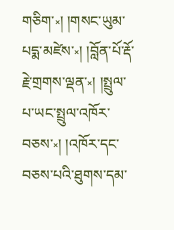གཅིག་༝། །གསང་ཡུམ་པདྨ་མཛེས་༝། །བློན་པོ་རྡོ་རྗེ་གྲགས་ལྡན་༝། །སྤྲུལ་པ་ཡང་སྤྲུལ་འཁོར་བཅས་༝། །འཁོར་དང་བཅས་པའི་ཐུགས་དམ་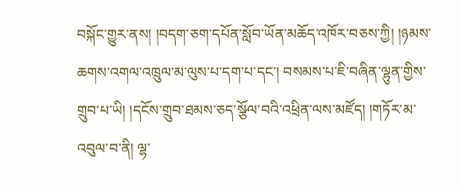བསྐོང་གྱུར་ནས། །བདག་ཅག་དཔོན་སློབ་ཡོན་མཆོད་འཁོར་བཅས་ཀྱི། །ཉམས་ཆགས་འགལ་འཁྲུལ་མ་ལུས་པ་དག་པ་དང་། བསམས་པ་ཇི་བཞིན་ལྷུན་གྱིས་གྲུབ་པ་ཡི། །དངོས་གྲུབ་ཐམས་ཅད་སྩོལ་བའི་འཕྲིན་ལས་མཛོད། །གཏོར་མ་འབུལ་བ་ནི། ལྷ་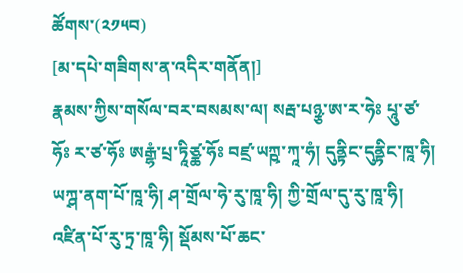ཚོགས་(༢༡༥བ)
[མ་དཔེ་གཟིགས་ན་འདིར་གནོན།]
རྣམས་ཀྱིས་གསོལ་བར་བསམས་ལ། སརྦ་པཉྩ་ཨ་ར་ཧེཿ པཱུ་ཙ་ཧོཿ ར་ཙ་ཧོཿ ཨརྒྷཾ་པྲ་ཏཱིཙྪ་ཧོཿ བཛྲ་ཡཀྵ་ཀཱ་ཧཾ། དུནྟིང་དུནྟིང་ཁཱ་ཧི། ཡཀྴ་ནག་པོ་ཁཱ་ཧི། ཤ་གྲོལ་ཧེ་རུ་ཁཱ་ཧི། ཀྱི་གྲོལ་དུ་རུ་ཁཱ་ཧི། འཛིན་པོ་རུ་ཏྲ་ཁཱ་ཧི། སྡོམས་པོ་ཆང་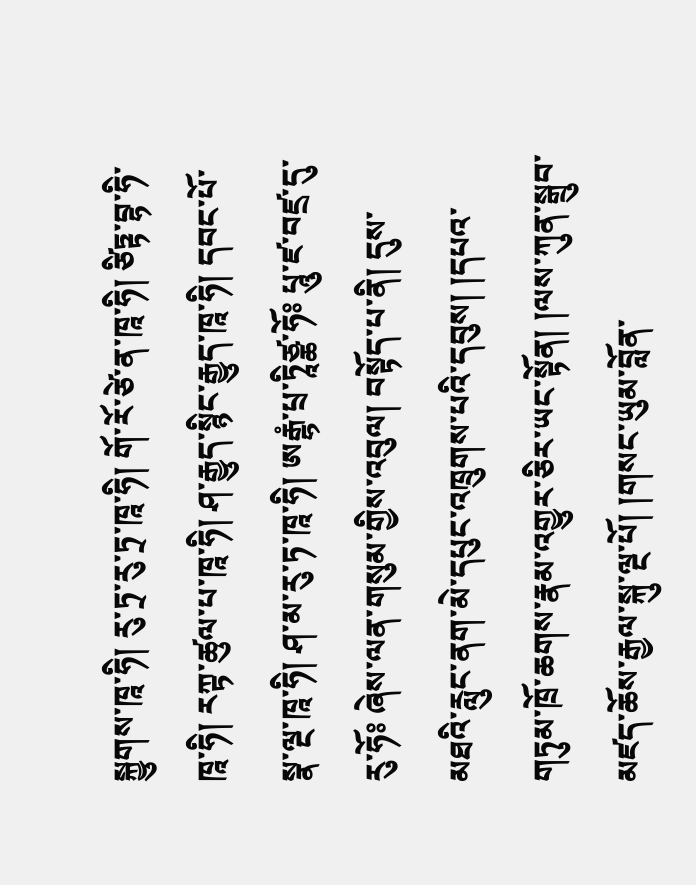སྐྱུགས་ཁཱ་ཧི། རུ་ཏྲ་རུ་ཏྲ་ཁཱ་ཧི། གོ་རོ་ཙེ་ན་ཁཱ་ཧི། ཙིཏྟ་བྷ་ཧི་ཁཱ་ཧི། རཀྟ་ཚུལ་པ་ཁཱ་ཧི། ཤ་རྒྱུད་སྙིང་རྒྱུད་ཁཱ་ཧི། དབང་པོ་སྣ་ལྔ་ཁཱ་ཧི། ཤ་མ་རུ་ཏ་ཁཱ་ཧི། ཨརྒྷཾ་པྲ་ཏཱིཙྪ་ཧོཿ པཱུ་ཛ་བཛྲ་དུ་རུ་ཧོཿ ཞེས་ལན་གསུམ་གྱིས་འབུལ། བསྟོད་པ་ནི། དུས་མཐའི་རླུང་ནག་མེ་དཔུང་འཁྲུགས་པའི་དབུས། །དཔའ་གཏུམ་ཁྲོ་ཆགས་རྣམ་འགྱུར་ཅིར་ཡང་སྟོན། །ལས་ཀུན་སྒྲུབ་མཛད་ཆོས་རྒྱལ་སྐུ་ལྔ་པོ། །གསང་ཡུམ་བློན་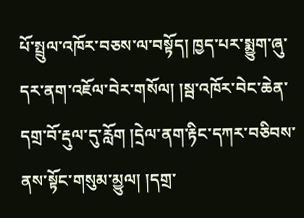པོ་སྤྲུལ་འཁོར་བཅས་ལ་བསྟོད། ཁྱད་པར་སྨྱུག་ཞུ་དར་ནག་འཇོལ་བེར་གསོལ། །སྦ་འཁོར་བེང་ཆེན་དགྲ་བོ་རྡུལ་དུ་རློག །དྲེལ་ནག་རྟིང་དཀར་བཅིབས་ནས་སྟོང་གསུམ་མྱུལ། །དགྲ་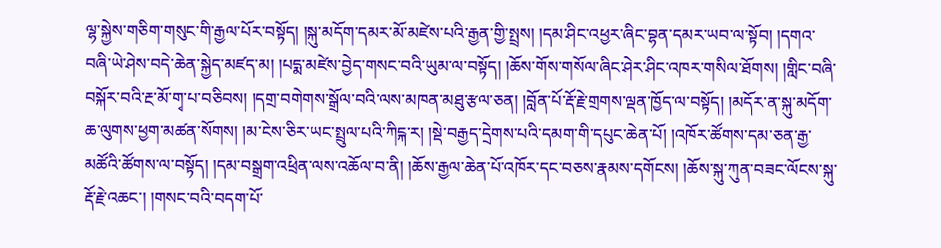ལྷ་སྐྱེས་གཅིག་གསུང་གི་རྒྱལ་པོར་བསྟོད། །སྐུ་མདོག་དམར་མོ་མཛེས་པའི་རྒྱན་གྱི་སྤྲས། །དམ་ཤིང་འཕྱར་ཞིང་བྷན་དམར་ཡབ་ལ་སྟོབ། །དགའ་བཞི་ཡེ་ཤེས་བདེ་ཆེན་སྐྱེད་མཛད་མ། །པདྨ་མཛེས་བྱེད་གསང་བའི་ཡུམ་ལ་བསྟོད། །ཆོས་གོས་གསོལ་ཞིང་ཤེར་ཤིང་འཁར་གསིལ་ཐོགས། །གླིང་བཞི་བསྐོར་བའི་རྔ་མོ་གྭ་པ་བཅིབས། །དགྲ་བགེགས་སྒྲོལ་བའི་ལས་མཁན་མཐུ་རྩལ་ཅན། །བློན་པོ་རྡོ་རྗེ་གྲགས་ལྡན་ཁྱོད་ལ་བསྟོད། །མདོར་ན་སྐུ་མདོག་ཆ་ལུགས་ཕྱག་མཚན་སོགས། །མ་ངེས་ཅིར་ཡང་སྤྲུལ་པའི་ཀིངྐ་ར། །སྡེ་བརྒྱད་དྲེགས་པའི་དམག་གི་དཔུང་ཆེན་པོ། །འཁོར་ཚོགས་དམ་ཅན་རྒྱ་མཚོའི་ཚོགས་ལ་བསྟོད། །དམ་བསྒྲག་འཕྲིན་ལས་འཆོལ་བ་ནི། །ཆོས་རྒྱལ་ཆེན་པོ་འཁོར་དང་བཅས་རྣམས་དགོངས། །ཆོས་སྐུ་ཀུན་བཟང་ལོངས་སྐུ་རྡོ་རྗེ་འཆང་། །གསང་བའི་བདག་པོ་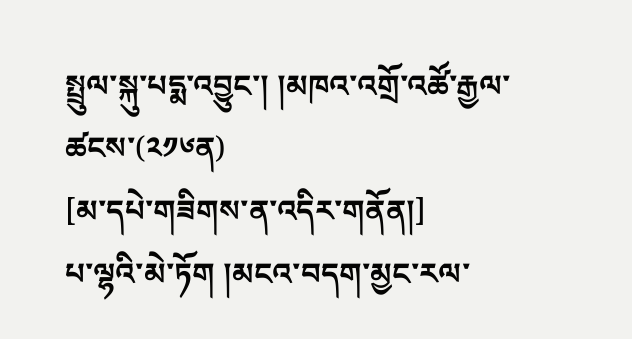སྤྲུལ་སྐུ་པདྨ་འབྱུང་། །མཁའ་འགྲོ་འཚོ་རྒྱལ་ཚངས་(༢༡༦ན)
[མ་དཔེ་གཟིགས་ན་འདིར་གནོན།]
པ་ལྷའི་མེ་ཏོག །མངའ་བདག་མྱང་རལ་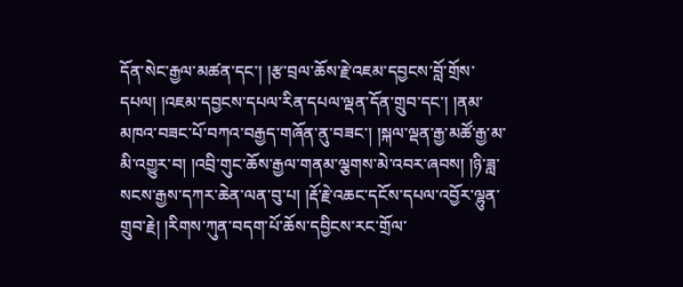དོན་སེང་རྒྱལ་མཚན་དང་། །རྩ་བྲལ་ཆོས་རྗེ་འཇམ་དབྱངས་བློ་གྲོས་དཔལ། །འཇམ་དབྱངས་དཔལ་རིན་དཔལ་ལྡན་དོན་གྲུབ་དང་། །ནམ་མཁའ་བཟང་པོ་བཀའ་བརྒྱད་གཞོན་ནུ་བཟང་། །སྐལ་ལྡན་རྒྱ་མཚོ་རྒྱ་མ་མི་འགྱུར་བ། །འབྲི་གུང་ཆོས་རྒྱལ་གནམ་ལྕགས་མེ་འབར་ཞབས། །ཉི་ཟླ་སངས་རྒྱས་དཀར་ཆེན་ལན་བུ་པ། །རྡོ་རྗེ་འཆང་དངོས་དཔལ་འབྱོར་ལྷུན་གྲུབ་རྗེ། །རིགས་ཀུན་བདག་པོ་ཆོས་དབྱིངས་རང་གྲོལ་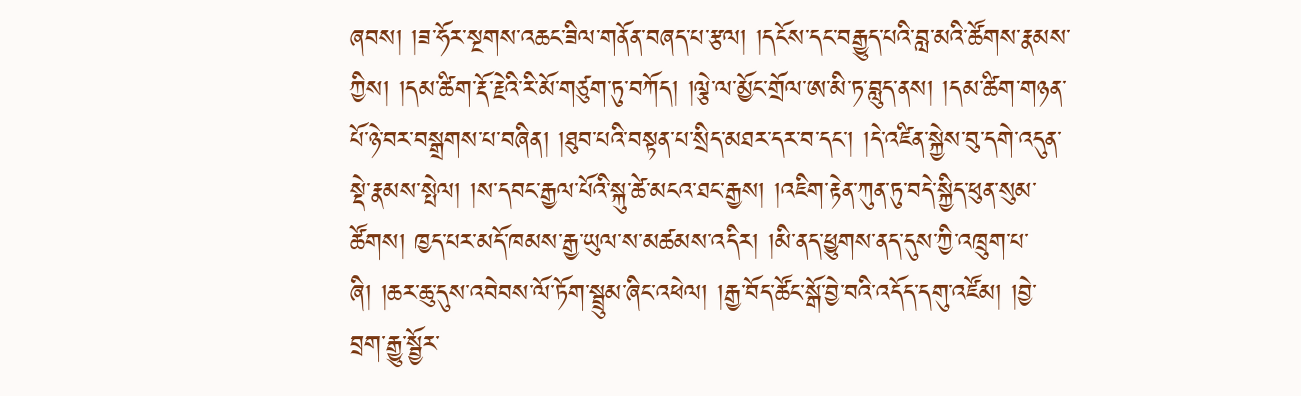ཞབས། །ཟ་ཧོར་སྔགས་འཆང་ཟིལ་གནོན་བཞད་པ་རྩལ། །དངོས་དང་བརྒྱུད་པའི་བླ་མའི་ཚོགས་རྣམས་ཀྱིས། །དམ་ཚིག་རྡོ་རྗེའི་རི་མོ་གཙུག་ཏུ་བཀོད། །ལྕེ་ལ་མྱོང་གྲོལ་ཨ་མི་ཏ་བླུད་ནས། །དམ་ཚིག་གཉན་པོ་ཉེ་བར་བསྒྲགས་པ་བཞིན། །ཐུབ་པའི་བསྟན་པ་སྲིད་མཐར་དར་བ་དང་། །དེ་འཛིན་སྐྱེས་བུ་དགེ་འདུན་སྡེ་རྣམས་སྤེལ། །ས་དབང་རྒྱལ་པོའི་སྐུ་ཚེ་མངའ་ཐང་རྒྱས། །འཇིག་རྟེན་ཀུན་ཏུ་བདེ་སྐྱིད་ཕུན་སུམ་ཚོགས། ཁྱད་པར་མདོ་ཁམས་རྒྱ་ཡུལ་ས་མཚམས་འདིར། །མི་ནད་ཕྱུགས་ནད་དུས་ཀྱི་འཁྲུག་པ་ཞི། །ཆར་ཆུ་དུས་འབེབས་ལོ་ཏོག་སྦྲུམ་ཞིང་འཕེལ། །རྒྱ་བོད་ཚོང་སྒོ་བྱེ་བའི་འདོད་དགུ་འཛོམ། །བྱེ་བྲག་རྒྱུ་སྦྱོར་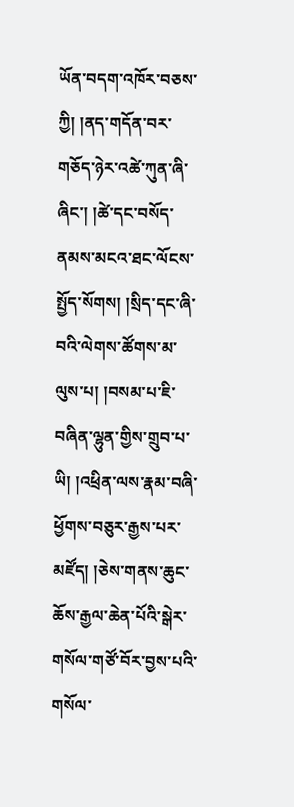ཡོན་བདག་འཁོར་བཅས་ཀྱི། །ནད་གདོན་བར་གཅོད་ཉེར་འཚེ་ཀུན་ཞི་ཞིང་། །ཚེ་དང་བསོད་ནམས་མངའ་ཐང་ལོངས་སྤྱོད་སོགས། །སྲིད་དང་ཞི་བའི་ལེགས་ཚོགས་མ་ལུས་པ། །བསམ་པ་ཇི་བཞིན་ལྷུན་གྱིས་གྲུབ་པ་ཡི། །འཕྲིན་ལས་རྣམ་བཞི་ཕྱོགས་བཅུར་རྒྱས་པར་མཛོད། །ཅེས་གནས་ཆུང་ཆོས་རྒྱལ་ཆེན་པོའི་སྒེར་གསོལ་གཙོ་བོར་བྱས་པའི་གསོལ་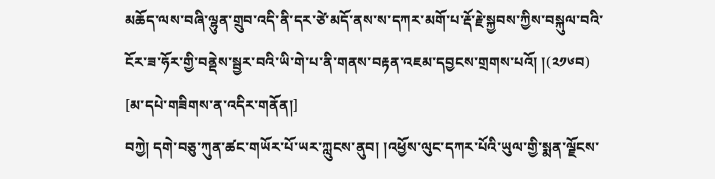མཆོད་ལས་བཞི་ལྷུན་གྲུབ་འདི་ནི་དར་ཙེ་མདོ་ནས་ས་དཀར་མགོ་པ་རྡོ་རྗེ་སྐྱབས་ཀྱིས་བསྐུལ་བའི་ངོར་ཟ་ཧོར་གྱི་བནྡེས་སྦྱར་བའི་ཡི་གེ་པ་ནི་གནས་བརྟན་འཇམ་དབྱངས་གྲགས་པའོ། །(༢༡༦བ)
[མ་དཔེ་གཟིགས་ན་འདིར་གནོན།]
བཀྱེ། དགེ་བཅུ་ཀུན་ཚང་གཡོར་པོ་ཡར་ཀླུངས་ནུབ། །འཕྱོས་ལུང་དཀར་པོའི་ཡུལ་གྱི་སྨན་ལྗོངས་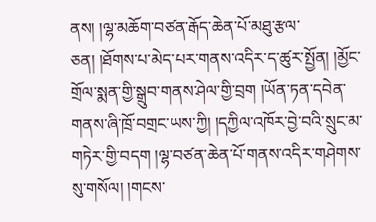ནས། །ལྷ་མཆོག་བཙན་རྒོད་ཆེན་པོ་མཐུ་རྩལ་ཅན། །ཐོགས་པ་མེད་པར་གནས་འདིར་ད་ཚུར་སྤྱོན། །མྱོང་གྲོལ་སྨན་གྱི་སྒྲུབ་གནས་ཤེལ་གྱི་བྲག །ཡོན་ཏན་དབེན་གནས་ཞི་ཁྲོ་བགྲང་ཡས་ཀྱི། །དཀྱིལ་འཁོར་བྱེ་བའི་སྲུང་མ་གཏེར་གྱི་བདག །ལྷ་བཙན་ཆེན་པོ་གནས་འདིར་གཤེགས་སུ་གསོལ། །གངས་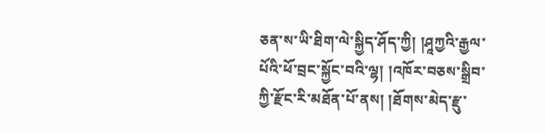ཅན་ས་ཡི་ཐིག་ལེ་སྐྱིད་ཤོད་ཀྱི། །ཤཱཀྱའི་རྒྱལ་པོའི་ཕོ་བྲང་སྐྱོང་བའི་ལྷ། །འཁོར་བཅས་སྒྲིབ་ཀྱི་རྫོང་རི་མཐོན་པོ་ནས། །ཐོགས་མེད་རྫུ་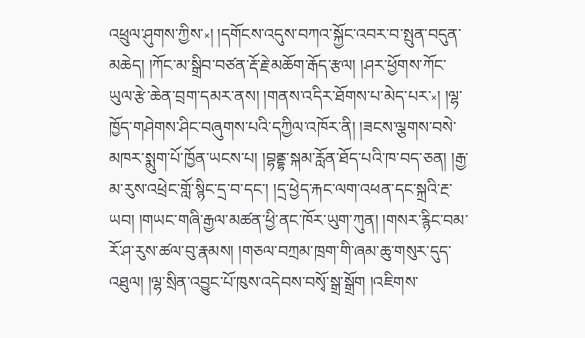འཕྲུལ་ཤུགས་ཀྱིས་༝། །དགོངས་འདུས་བཀའ་སྐྱོང་འབར་བ་སྤུན་བདུན་མཆེད། །ཀོང་མ་སྒྲིབ་བཙན་རྡོ་རྗེ་མཆོག་རྒོད་རྩལ། །ཤར་ཕྱོགས་ཀོང་ཡུལ་རྩེ་ཆེན་བྲག་དམར་ནས། །གནས་འདིར་ཐོགས་པ་མེད་པར་༝། །ལྷ་ཁྱོད་གཤེགས་ཤིང་བཞུགས་པའི་དཀྱིལ་འཁོར་ནི། །ཟངས་ལྕགས་བསེ་མཁར་སྨུག་པོ་ཁྱོན་ཡངས་པ། །བྷནྡྷ་སྐམ་རློན་ཐོད་པའི་ཁ་བད་ཅན། །རྒྱ་མ་རུས་འཕྲེང་གློ་སྙིང་དྲ་བ་དང་། །དྲ་ཕྱེད་རྐང་ལག་འཕན་དང་སྐྲའི་རྔ་ཡབ། །གཡང་གཞི་རྒྱལ་མཚན་ཕྱི་ནང་ཁོར་ཡུག་ཀུན། །གསར་རྙིང་བམ་རོ་ཤ་རུས་ཚལ་བུ་རྣམས། །གཅལ་བཀྲམ་ཁྲག་གི་ཞམ་ཆུ་གསུར་དུད་འཐུལ། །ལྷ་སྲིན་འབྱུང་པོ་ཁུས་འདེབས་བསྭོ་སྒྲ་སྒྲོག །འཇིགས་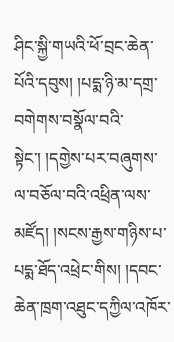ཤིང་སྐྱི་གཡའི་ཕོ་བྲང་ཆེན་པོའི་དབུས། །པདྨ་ཉི་མ་དགྲ་བགེགས་བསྣོལ་བའི་སྟེང་། །དགྱེས་པར་བཞུགས་ལ་བཅོལ་བའི་འཕྲིན་ལས་མཛོད། །སངས་རྒྱས་གཉིས་པ་པདྨ་ཐོད་འཕྲེང་གིས། །དབང་ཆེན་ཁྲག་འཐུང་དཀྱིལ་འཁོར་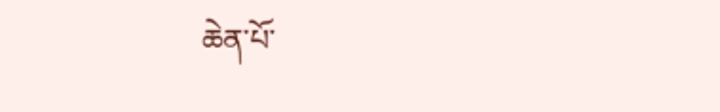ཆེན་པོ་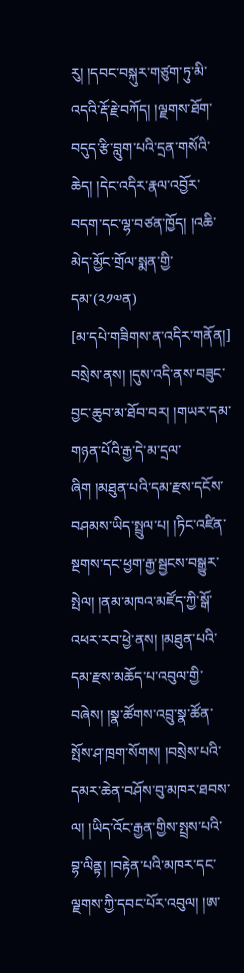རུ། །དབང་བསྐུར་གཙུག་ཏུ་མི་འདའི་རྡོ་རྗེ་བཀོད། །ལྗགས་ཐོག་བདུད་རྩི་བླུག་པའི་དྲན་གསོའི་ཆེད། །དེང་འདིར་རྣལ་འབྱོར་བདག་དང་ལྷ་བཙན་ཁྱོད། །འཆི་མེད་མྱོང་གྲོལ་སྨན་གྱི་དམ་(༢༡༧ན)
[མ་དཔེ་གཟིགས་ན་འདིར་གནོན།]
བསྲེས་ནས། །དུས་འདི་ནས་བཟུང་བྱང་ཆུབ་མ་ཐོབ་བར། །གཡར་དམ་གཉན་པོའི་རྒྱ་དེ་མ་དྲལ་ཞིག །མཐུན་པའི་དམ་རྫས་དངོས་བཤམས་ཡིད་སྤྲུལ་པ། །ཏིང་འཛིན་སྔགས་དང་ཕྱག་རྒྱ་སྦྱངས་བསྒྱུར་སྤེལ། །ནམ་མཁའ་མཛོད་ཀྱི་སྒོ་འཕར་རབ་ཕྱེ་ནས། །མཐུན་པའི་དམ་རྫས་མཆོད་པ་འབུལ་གྱི་བཞེས། །སྣ་ཚོགས་འབྲུ་སྣ་ཚོན་སྤོས་ཤ་ཁྲག་སོགས། །བསྲེས་པའི་དམར་ཆེན་བཤོས་བུ་མཁར་ཐབས་ལ། །ཡིད་འོང་རྒྱན་གྱིས་སྤྲས་པའི་བྷ་ལིནྟ། །བརྟེན་པའི་མཁར་དང་ལྗགས་ཀྱི་དབང་པོར་འབུལ། །ཨ་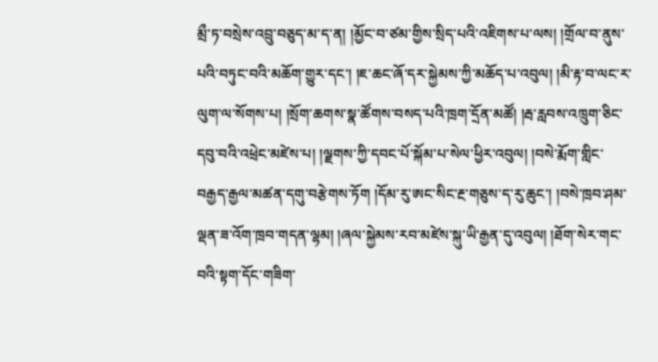མྲྀ་ཏ་བསྲེས་འབྲུ་བཅུད་མ་ད་ན། །མྱོང་བ་ཙམ་གྱིས་སྲིད་པའི་འཇིགས་པ་ལས། །གྲོལ་བ་ནུས་པའི་བཏུང་བའི་མཆོག་གྱུར་དང་། །ཇ་ཆང་ཞོ་དར་སྐྱེམས་ཀྱི་མཆོད་པ་འབུལ། །མི་རྟ་བ་ལང་ར་ལུག་ལ་སོགས་པ། །སྲོག་ཆགས་སྣ་ཚོགས་བསད་པའི་ཁྲག་དྲོན་མཚོ། །རྦ་རླབས་འཁྲུག་ཅིང་དབུ་བའི་འཕྲེང་མཛེས་པ། །ལྗགས་ཀྱི་དབང་པོ་སྐོམ་པ་སེལ་ཕྱིར་འབུལ། །བསེ་རྨོག་གླིང་བརྒྱད་རྒྱལ་མཚན་དགུ་བརྩེགས་ཏོག །དོམ་རུ་ཨང་སིང་རྔ་གཅུས་ད་རུ་ཆུང་། །བསེ་ཁྲབ་ཤམ་ལྡན་ཟ་འོག་ཁྲབ་གདན་ལྷམ། །ཞལ་སྐྱེམས་རབ་མཛེས་སྐུ་ཡི་རྒྱན་དུ་འབུལ། །ཐོག་སེར་གང་བའི་སྟག་དོང་གཟིག་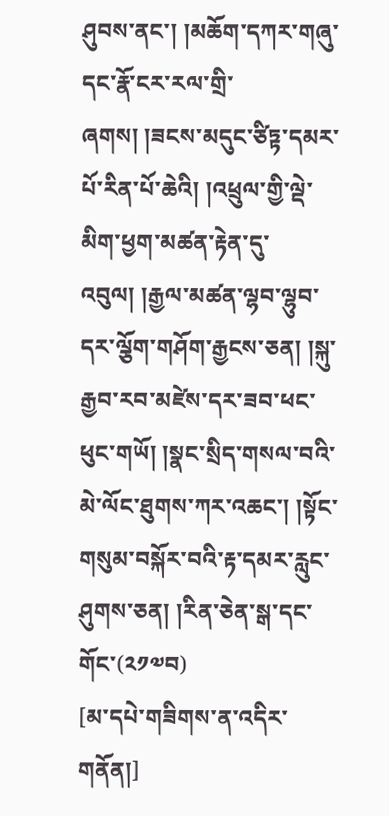ཤུབས་ནང་། །མཆོག་དཀར་གཞུ་དང་རྣོ་ངར་རལ་གྲི་ཞགས། །ཟངས་མདུང་ཙིཏྟ་དམར་པོ་རིན་པོ་ཆེའི། །འཕྲུལ་གྱི་ལྡེ་མིག་ཕྱག་མཚན་རྟེན་དུ་འབུལ། །རྒྱལ་མཚན་ལྷབ་ལྷུབ་དར་ལྕོག་གཤོག་རྒྱངས་ཅན། །སྐུ་རྒྱབ་རབ་མཛེས་དར་ཟབ་ཕང་ཕུང་གཡོ། །སྣང་སྲིད་གསལ་བའི་མེ་ལོང་ཐུགས་ཀར་འཆང་། །སྟོང་གསུམ་བསྐོར་བའི་རྟ་དམར་རླུང་ཤུགས་ཅན། །རིན་ཅེན་སྒ་དང་གོང་(༢༡༧བ)
[མ་དཔེ་གཟིགས་ན་འདིར་གནོན།]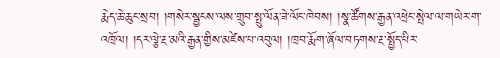རྨེད་ཆེ་ཆུང་སྲབ། །གསེར་སྦྱངས་ལས་གྲུབ་སྤུ་ལོན་ཟེ་ལོང་ཁེབས། །སྣ་ཚོགས་རྒྱན་འཕྲེང་སྤེལ་ལ་གཡེར་ག་འཁྲོལ། །དར་ལྕེ་རྔ་མའི་རྒྱན་གྱིས་མཛེས་པ་འབུལ། །ཁྲབ་རྨོག་ཞོལ་བཏགས་རྔ་སྤྱོད་པིར་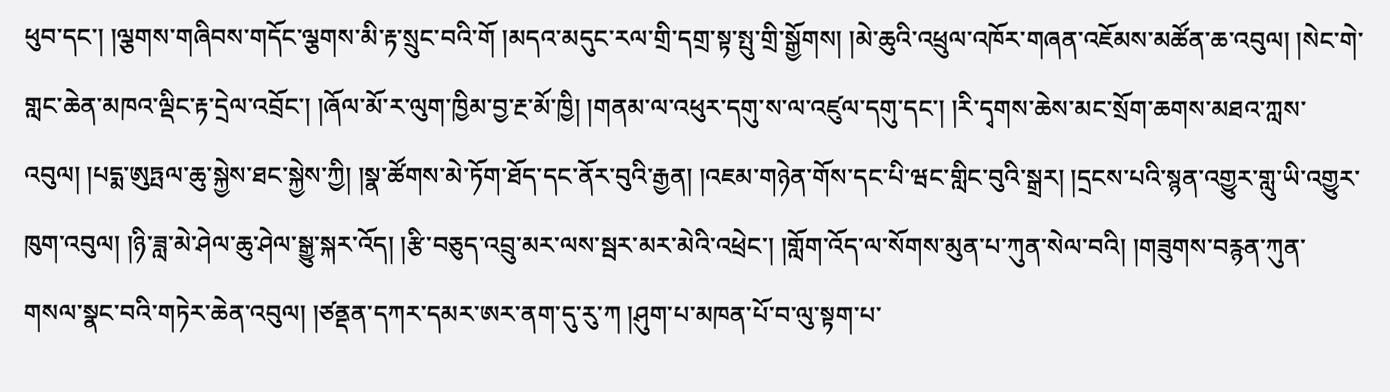ཕུབ་དང་། །ལྕགས་གཞིབས་གདོང་ལྕགས་མི་རྟ་སྲུང་བའི་གོ །མདའ་མདུང་རལ་གྲི་དགྲ་སྟ་སྤུ་གྲི་སྒྱོགས། །མེ་ཆུའི་འཕྲུལ་འཁོར་གཞན་འཇོམས་མཚོན་ཆ་འབུལ། །སེང་གེ་གླང་ཆེན་མཁའ་ལྡིང་རྟ་དྲེལ་འབྲོང་། །ཞོལ་མོ་ར་ལུག་ཁྱིམ་བྱ་རྔ་མོ་ཁྱི། །གནམ་ལ་འཕུར་དགུ་ས་ལ་འཛུལ་དགུ་དང་། །རི་དྭགས་ཆེས་མང་སྲོག་ཆགས་མཐའ་ཀླས་འབུལ། །པདྨ་ཨུཏྤལ་ཆུ་སྐྱེས་ཐང་སྐྱེས་ཀྱི། །སྣ་ཚོགས་མེ་ཏོག་ཐོད་དང་ནོར་བུའི་རྒྱན། །འཇམ་གཉེན་གོས་དང་པི་ཝང་གླིང་བུའི་སྒྲར། །དྲངས་པའི་སྙན་འགྱུར་གླུ་ཡི་འགྱུར་ཁུག་འབུལ། །ཉི་ཟླ་མེ་ཤེལ་ཆུ་ཤེལ་སྒྱུ་སྐར་འོད། །རྩི་བཅུད་འབྲུ་མར་ལས་སྦར་མར་མེའི་འཕྲེང་། །གློག་འོད་ལ་སོགས་མུན་པ་ཀུན་སེལ་བའི། །གཟུགས་བརྙན་ཀུན་གསལ་སྣང་བའི་གཏེར་ཆེན་འབུལ། །ཙནྡན་དཀར་དམར་ཨར་ནག་དུ་རུ་ཀ །ཤུག་པ་མཁན་པོ་བ་ལུ་སྟག་པ་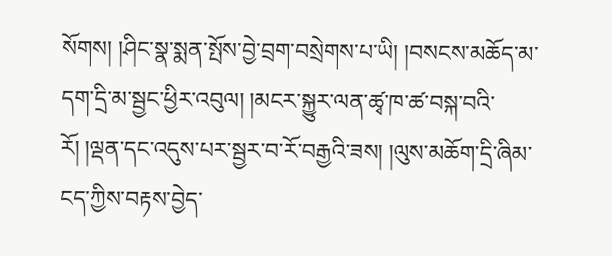སོགས། །ཤིང་སྣ་སྨན་སྤོས་བྱེ་བྲག་བསྲེགས་པ་ཡི། །བསངས་མཆོད་མ་དག་དྲི་མ་སྦྱང་ཕྱིར་འབུལ། །མངར་སྐྱུར་ལན་ཚྭ་ཁ་ཚ་བསྐ་བའི་རོ། །ལྡན་དང་འདུས་པར་སྦྱར་བ་རོ་བརྒྱའི་ཟས། །ལུས་མཆོག་དྲི་ཞིམ་ངད་ཀྱིས་བརྟས་བྱེད་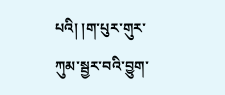པའི། །ག་པུར་གུར་ཀུམ་སྦྱར་བའི་བྱུག་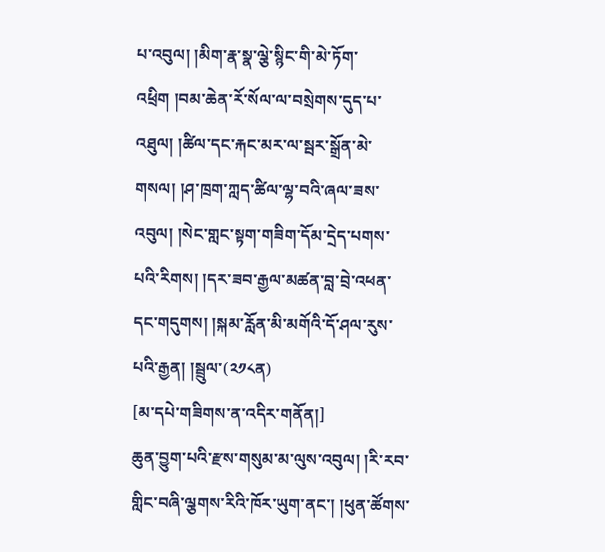པ་འབུལ། །མིག་རྣ་སྣ་ལྕེ་སྙིང་གི་མེ་ཏོག་འཕྲིག །བམ་ཆེན་རོ་སོལ་ལ་བསྲེགས་དུད་པ་འཐུལ། །ཚིལ་དང་རྐང་མར་ལ་སྦར་སྒྲོན་མེ་གསལ། །ཤ་ཁྲག་ཀླད་ཚིལ་ལྷ་བའི་ཞལ་ཟས་འབུལ། །སེང་གླང་སྟག་གཟིག་དོམ་དྲེད་པགས་པའི་རིགས། །དར་ཟབ་རྒྱལ་མཚན་བླ་བྲེ་འཕན་དང་གདུགས། །སྐམ་རློན་མི་མགོའི་དོ་ཤལ་རུས་པའི་རྒྱན། །སྦྲུལ་(༢༡༨ན)
[མ་དཔེ་གཟིགས་ན་འདིར་གནོན།]
ཆུན་བྱུག་པའི་རྫས་གསུམ་མ་ལུས་འབུལ། །རི་རབ་གླིང་བཞི་ལྕགས་རིའི་ཁོར་ཡུག་ནང་། །ཕུན་ཚོགས་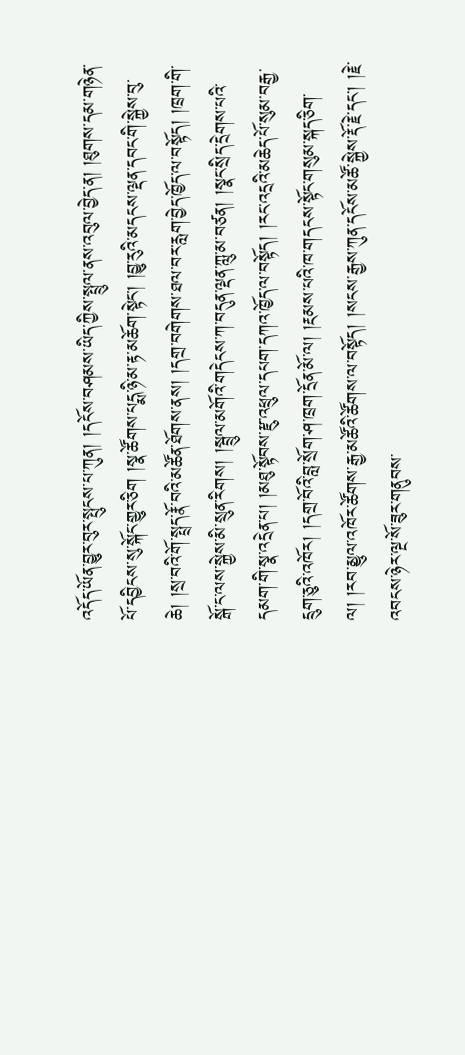འདོད་ཡོན་བྱུར་བུར་སྤུངས་པ་ཀུན། །དངོས་བཤམས་ཡིད་ཀྱིས་སྤྲུལ་ནས་འབུལ་བྱེད་ན། །ཐུགས་དམ་གཉེན་པོ་དབྱིངས་སུ་སྐོང་གྱུར་ཅིག །སྣ་ཚོགས་པདྨ་ཉི་མ་རྟ་མཆོག་སྟེང་། །བྱུ་རུའི་མདངས་ལྡན་དབང་གི་སྐྱེས་བུ་ཆེ། །སྲ་བའི་གོ་སྤྲད་རྣོ་བའི་མཚོན་ཐོགས་ནས། །དགྲ་བགེགས་ཐལ་བར་རླག་བྱེད་ཁྱོད་ལ་བསྟོད། །ཁྲག་གི་སྒོ་ང་ལས་སྐྱེས་མི་སྲུན་རིགས། །སྦྲུལ་མགོའི་གདེངས་ཀ་བདུན་ལྡན་ཀླུ་མ་བཙན། །སྣང་སྲིད་དྲེགས་པའི་དམག་གི་སྣ་འདྲེན་པ། །མཐུ་སྟོབས་རྫུ་འཕྲུལ་དཔག་དཀའ་ཁྱོད་ལ་བསྟོད། །རང་འདྲའི་མཆེད་པོ་སུམ་བརྒྱ་དྲུག་ཅུའི་འཁོར། །དགྲ་བོའི་བླ་སྲོག་ཤ་ཁྲག་དྲོན་མོ་ལ། །རྔམས་པའི་ཁ་གདངས་སྟོང་གསུམ་སྐད་ཅིག་ལ། །རབ་མྱུལ་འཁོར་ཚོགས་རྒྱ་མཚོའི་ཚོགས་ལ་བསྟོད། །སངས་རྒྱས་ཀུན་དངོས་མཚོ་སྐྱེས་རྡོ་རྗེ་དང་། །རྗེ་འབངས་ཉེར་ལྔ་སོ་ཟུར་གནུབས་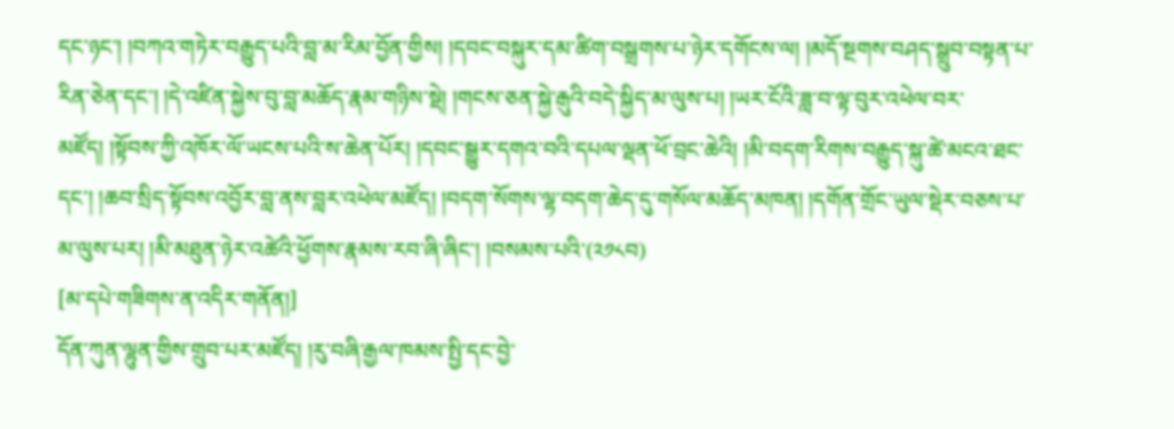དང་ཉང་། །བཀའ་གཏེར་བརྒྱུད་པའི་བླ་མ་རིམ་བྱོན་གྱིས། །དབང་བསྐུར་དམ་ཚིག་བསྒྲགས་པ་ཉེར་དགོངས་ལ། །མདོ་སྔགས་བཤད་སྒྲུབ་བསྟན་པ་རིན་ཅེན་དང་། །དེ་འཛིན་སྐྱེས་བུ་བླ་མཆོད་རྣམ་གཉིས་སྡེ། །གངས་ཅན་སྐྱེ་རྒུའི་བདེ་སྐྱིད་མ་ལུས་པ། །ཡར་ངོའི་ཟླ་བ་ལྟ་བུར་འཕེལ་བར་མཛོད། །སྟོབས་ཀྱི་འཁོར་ལོ་ཡངས་པའི་ས་ཆེན་པོར། །དབང་སྒྱུར་དགའ་བའི་དཔལ་ལྡན་ཕོ་བྲང་ཆེའི། །མི་བདག་རིགས་བརྒྱུད་སྐུ་ཚེ་མངའ་ཐང་དང་། །ཆབ་སྲིད་སྟོབས་འབྱོར་བླ་ནས་བླར་འཕེལ་མཛོད། །བདག་སོགས་ལྷ་བདག་ཆེད་དུ་གསོལ་མཆོད་མཁན། །དགོན་གྲོང་ཡུལ་སྡེར་བཅས་པ་མ་ལུས་པར། །མི་མཐུན་ཉེར་འཚེའི་ཕྱོགས་རྣམས་རབ་ཞི་ཞིང་། །བསམས་པའི་(༢༡༨བ)
[མ་དཔེ་གཟིགས་ན་འདིར་གནོན།]
དོན་ཀུན་ལྷུན་གྱིས་གྲུབ་པར་མཛོད། །རུ་བཞི་རྒྱལ་ཁམས་སྤྱི་དང་བྱེ་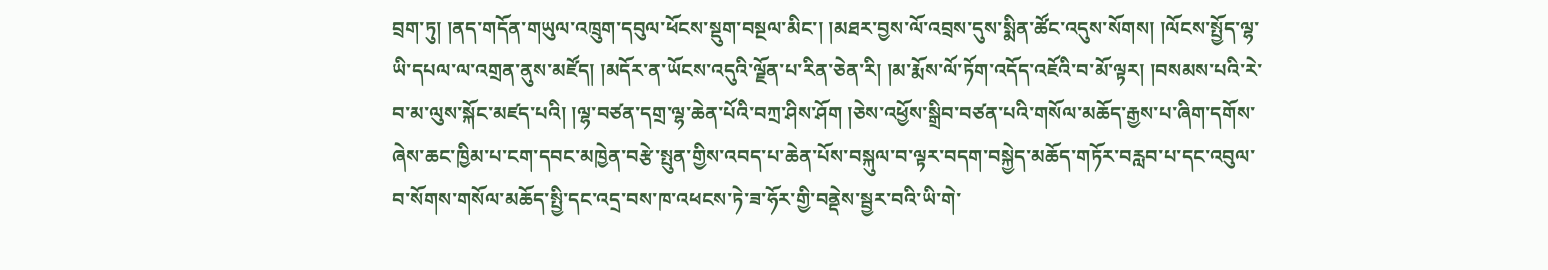བྲག་ཏུ། །ནད་གདོན་གཡུལ་འཁྲུག་དབུལ་ཕོངས་སྡུག་བསྔལ་མིང་། །མཐར་བྱས་ལོ་འབྲས་དུས་སྨིན་ཚོང་འདུས་སོགས། །ལོངས་སྤྱོད་ལྷ་ཡི་དཔལ་ལ་འགྲན་ནུས་མཛོད། །མདོར་ན་ཡོངས་འདུའི་ལྗོན་པ་རིན་ཅེན་རི། །མ་རྨོས་ལོ་ཏོག་འདོད་འཇོའི་བ་མོ་ལྟར། །བསམས་པའི་རེ་བ་མ་ལུས་སྐོང་མཛད་པའི། །ལྷ་བཙན་དགྲ་ལྷ་ཆེན་པོའི་བཀྲ་ཤིས་ཤོག །ཅེས་འཕྱོས་སྒྲིབ་བཙན་པའི་གསོལ་མཆོད་རྒྱས་པ་ཞིག་དགོས་ཞེས་ཆང་ཁྱིམ་པ་ངག་དབང་མཁྱེན་བརྩེ་སྤུན་གྱིས་འབད་པ་ཆེན་པོས་བསྐུལ་བ་ལྟར་བདག་བསྐྱེད་མཆོད་གཏོར་བརླབ་པ་དང་འབུལ་བ་སོགས་གསོལ་མཆོད་སྤྱི་དང་འདྲ་བས་ཁ་འཕངས་ཏེ་ཟ་ཧོར་གྱི་བནྡེས་སྦྱར་བའི་ཡི་གེ་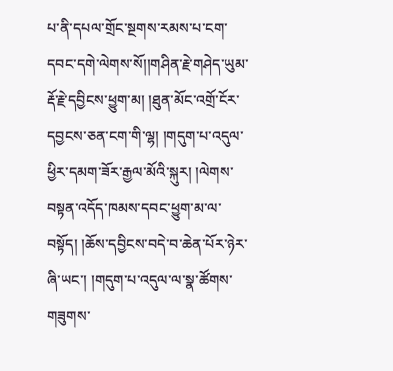པ་ནི་དཔལ་གྲོང་སྔགས་རམས་པ་ངག་དབང་དགེ་ལེགས་སོ།།གཤིན་རྗེ་གཤེད་ཡུམ་རྡོ་རྗེ་དབྱིངས་ཕྱུག་མ། །ཐུན་མོང་འགྲོ་ངོར་དབྱངས་ཅན་ངག་གི་ལྷ། །གདུག་པ་འདུལ་ཕྱིར་དམག་ཟོར་རྒྱལ་མོའི་སྐུར། །ལེགས་བསྟན་འདོད་ཁམས་དབང་ཕྱུག་མ་ལ་བསྟོད། །ཆོས་དབྱིངས་བདེ་བ་ཆེན་པོར་ཉེར་ཞི་ཡང་། །གདུག་པ་འདུལ་ལ་སྣ་ཚོགས་གཟུགས་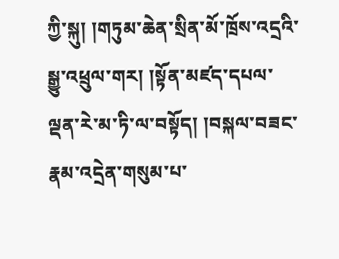ཀྱི་སྐུ། །གཏུམ་ཆེན་སྲིན་མོ་ཁྲོས་འདྲའི་སྒྱུ་འཕྲུལ་གར། །སྟོན་མཛད་དཔལ་ལྡན་རེ་མ་ཏི་ལ་བསྟོད། །བསྐལ་བཟང་རྣམ་འདྲེན་གསུམ་པ་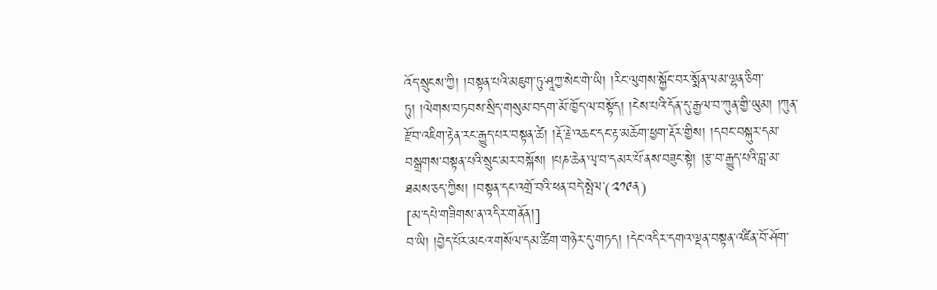འོད་སྲུངས་ཀྱི། །བསྟན་པའི་མཇུག་ཏུ་ཤཱཀྱ་སེང་གེ་ཡི། །རིང་ལུགས་སྐྱོང་བར་སྨོན་ལམ་ལྷན་ཅིག་ཏུ། །ལེགས་བཏབས་སྲིད་གསུམ་བདག་མོ་ཁྱོད་ལ་བསྟོད། །ངེས་པའི་དོན་དུ་རྒྱལ་བ་ཀུན་གྱི་ཡུམ། །ཀུན་རྫོབ་འཇིག་རྟེན་རང་རྒྱུད་པར་བསྟན་ཚེ། །རྡོ་རྗེ་འཆང་དང་རྟ་མཆོག་ཕྱག་རྡོར་གྱིས། །དབང་བསྐུར་དམ་བསྒྲགས་བསྟན་པའི་སྲུང་མར་བསྐོས། །པཎ་ཆེན་ལྭ་བ་དམར་པོ་ནས་བཟུང་སྟེ། །རྩ་བ་རྒྱུད་པའི་བླ་མ་ཐམས་ཅད་ཀྱིས། །བསྟན་དང་འགྲོ་བའི་ཕན་བདེ་སྤེལ་(༢༡༩ན)
[མ་དཔེ་གཟིགས་ན་འདིར་གནོན།]
བ་ཡི། །བྱེད་པོར་མངའ་གསོལ་དམ་ཚིག་གཉེར་དུ་གཏད། །དེང་འདིར་དགའ་ལྡན་བསྟན་འཛིན་བོ་ཤོག་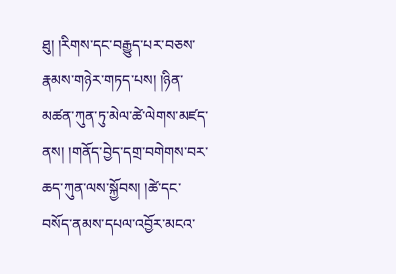ཐུ། །རིགས་དང་བརྒྱུད་པར་བཅས་རྣམས་གཉེར་གཏད་པས། །ཉིན་མཚན་ཀུན་ཏུ་མེལ་ཚེ་ལེགས་མཛད་ནས། །གནོད་བྱེད་དགྲ་བགེགས་བར་ཆད་ཀུན་ལས་སྐྱོབས། །ཚེ་དང་བསོད་ནམས་དཔལ་འབྱོར་མངའ་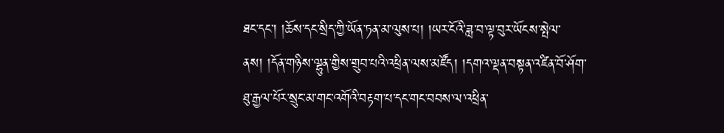ཐང་དང་། །ཆོས་དང་སྲིད་ཀྱི་ཡོན་ཏན་མ་ལུས་པ། །ཡར་ངོའི་ཟླ་བ་ལྟ་བུར་ཡོངས་སྤེལ་ནས། །དོན་གཉིས་ལྷུན་གྱིས་གྲུབ་པའི་འཕྲིན་ལས་མཛོད། །དགའ་ལྡན་བསྟན་འཛིན་བོ་ཤོག་ཐུ་རྒྱལ་པོར་སྲུང་མ་གང་འགོའི་བརྟག་པ་དང་གང་བབས་ལ་འཕྲིན་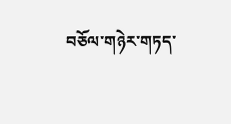བཅོལ་གཉེར་གཏད་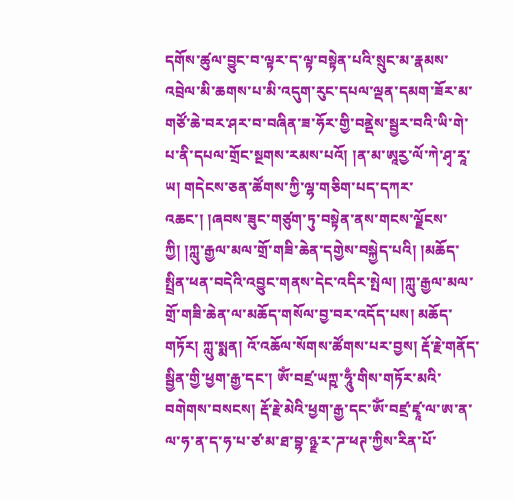དགོས་ཚུལ་བྱུང་བ་ལྟར་ད་ལྟ་བསྟེན་པའི་སྲུང་མ་རྣམས་འབྲེལ་མི་ཆགས་པ་མི་འདུག་རུང་དཔལ་ལྡན་དམག་ཟོར་མ་གཙོ་ཆེ་བར་ཤར་བ་བཞིན་ཟ་ཧོར་གྱི་བནྡེས་སྦྱར་བའི་ཡི་གེ་པ་ནི་དཔལ་གྲོང་སྔགས་རམས་པའོ། །ན་མ་ཨཱརྱ་ལོ་ཀེ་ཤྭ་རཱ་ཡ། གདེངས་ཅན་ཚོགས་ཀྱི་ལྷ་གཅིག་པད་དཀར་འཆང་། །ཞབས་ཟུང་གཙུག་ཏུ་བསྟེན་ནས་གངས་ལྗོངས་ཀྱི། །ཀླུ་རྒྱལ་མལ་གྲོ་གཟི་ཆེན་དགྱེས་བསྐྱེད་པའི། །མཆོད་སྤྲིན་ཕན་བདེའི་འབྱུང་གནས་དེང་འདིར་སྤེལ། །ཀླུ་རྒྱལ་མལ་གྲོ་གཟི་ཆེན་ལ་མཆོད་གསོལ་བྱ་བར་འདོད་པས། མཆོད་གཏོར། ཀླུ་སྨན། འོ་འཆོལ་སོགས་ཚོགས་པར་བྱས། རྡོ་རྗེ་གནོད་སྦྱིན་གྱི་ཕྱག་རྒྱ་དང་། ཨོཾ་བཛྲ་ཡཀྵ་ཧཱུྃ་གིས་གཏོར་མའི་བགེགས་བསངས། རྡོ་རྗེ་མེའི་ཕྱག་རྒྱ་དང་ཨོཾ་བཛྲ་ཛྭཱ་ལ་ཨ་ན་ལ་ཧ་ན་ད་ཧ་པ་ཙ་མ་ཐ་བྷ་ཉྫ་ར་ཌ་ཕཊ་ཀྱིས་རིན་པོ་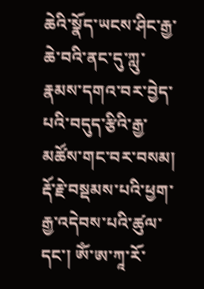ཆེའི་སྣོད་ཡངས་ཤིང་རྒྱ་ཆེ་བའི་ནང་དུ་ཀླུ་རྣམས་དགའ་བར་བྱེད་པའི་བདུད་རྩིའི་རྒྱ་མཚོས་གང་བར་བསམ། རྡོ་རྗེ་བསྡམས་པའི་ཕྱག་རྒྱ་འདེབས་པའི་ཚུལ་དང་། ཨོཾ་ཨ་ཀཱ་རོ་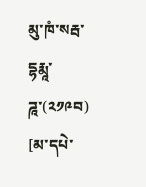མུ་ཁཾ་སརྦ་དྷརྨཱ་ཌཱ་(༢༡༩བ)
[མ་དཔེ་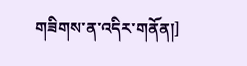གཟིགས་ན་འདིར་གནོན།]